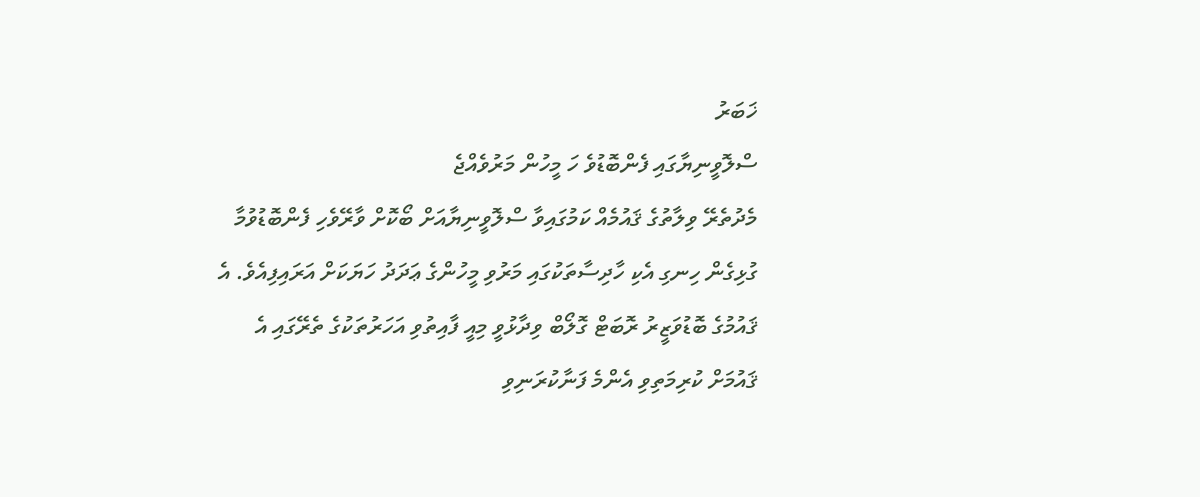ޚަބަރު
ސްލޮވީނިޔާގައި ފެންބޮޑުވެ ހަ މީހުން މަރުވެއްޖެ
މެދުތެރޭ ވިލާތުގެ ޤައުމެއް ކަމުގައިވާ ސްލޮވީނިޔާއަށް ބޯކޮށް ވާރޭވެހި ފެންބޮޑުވުމާ ގުޅިގެން ހިނގި އެކި ހާދިސާތަކުގައި މަރުވި މީހުންގެ ޢަދަދު ހަޔަކަށް އަރައިފިއެވެ. އެ ޤައުމުގެ ބޮޑުވަޒީރު ރޮބަޓް ގޮލޯބް ވިދާޅުވީ މިއީ ފާއިތުވި އަހަރުތަކުގެ ތެރޭގައި އެ ޤައުމަށް ކުރިމަތިވި އެންމެ ފަނާކުރަނިވި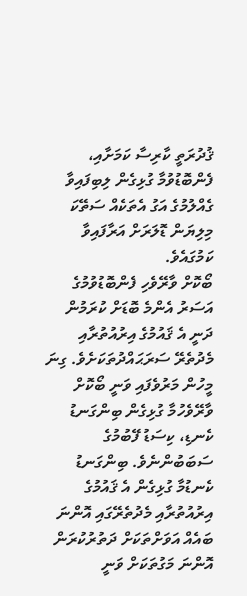ޤުދުރަތީ ކާރިސާ ކަމަށާއި، ފެންބޮޑުވުމާ ގުޅިގެން ލިބިފައިވާ ގެއްލުމުގެ އަގު އެތަކެއް ސަތޭކަ މިލިޔަން ޑޮލަރަށް އަރާފައިވާ ކަމުގައެވެ.
ބޯކޮށް ވާރޭވެހި ފެންބޮޑުވުމުގެ އަސަރު އެންމެ ބޮޑަށް ކުރަމުން ދަނީ އެ ޤައުމުގެ އިރުއުތުރާއި މެދުތެރޭ ސަރަޙައްދުތަކަށެވެ. ގިނަ މީހުން މަރުވެފައި ވަނީ ބޯކޮށް ވާރޭވެހުމާ ގުޅިގެން ބިންގަނޑު ކެނޑި، ކިސަޑު ފޭބުމުގެ ސަބަބުންނެވެ. ބިންގަނޑު ކެނޑުމާ ގުޅިގެން އެ ޤައުމުގެ އިރުއުތުރާއި މެދުތެރޭގައި އޮންނަ ބައެއް އަވަށްތަކަށް ދަތުރުކުރަން އޮންނަ މަގުތަކަށް ވަނީ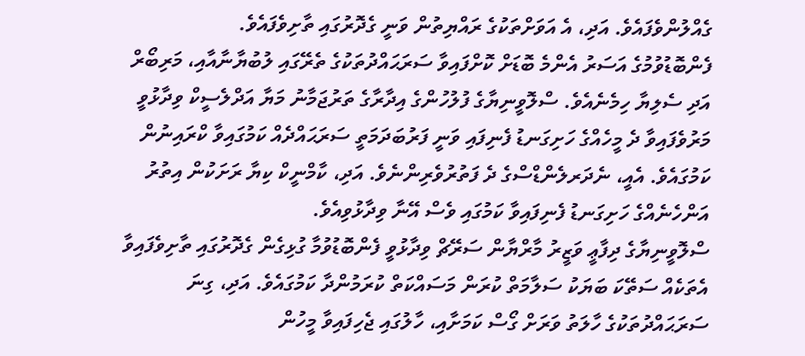ގެއްލުންވެފައެވެ. އަދި، އެ އަވަށްތަކުގެ ރައްޔިތުން ވަނީ ގެދޮރުގައި ތާށިވެފައެވެ.
ފެންބޮޑުވުމުގެ އަސަރު އެންމެ ބޮޑަށް ކޮށްފައިވާ ސަރަޙައްދުތަކުގެ ތެރޭގައި ލުބުޔާނާއާއި، މަރިބޯރް އަދި ސެލިޔާ ހިމެނެއެވެ. ސްލޮވީނިޔާގެ ފުލުހުންގެ އިދާރާގެ ތަރުޖަމާނު މަޔާ އަދްލެސީކް ވިދާޅުވީ މަރުވެފައިވާ ދެ މީހެއްގެ ހަށިގަނޑު ފެނިފައި ވަނީ ފަރުބަދަމަތީ ސަރަޙައްދެއް ކަމުގައިވާ ކްރައިނުން ކަމުގައެވެ. އެއީ، ނެދަރލެންޑްސްގެ ދެ ފަތުރުވެރިންނެވެ. އަދި، ކާމްނީކް ކިޔާ ރަށަކުން އިތުރު އަންހެނެއްގެ ހަށިގަނޑު ފެނިފައިވާ ކަމުގައި ވެސް އޭނާ ވިދާޅުވިއެވެ.
ސްލޮވީނިޔާގެ ދިފާޢީ ވަޒީރު މާރްޔާން ސަރޭޗް ވިދާޅުވީ ފެންބޮޑުވުމާ ގުޅިގެން ގެދޮރުގައި ތާށިވެފައިވާ އެތަކެއް ސަތޭކަ ބަޔަކު ސަލާމަތް ކުރަން މަސައްކަތް ކުރަމުންދާ ކަމުގައެވެ. އަދި، ގިނަ ސަރަޙައްދުތަކުގެ ހާލަތު ވަރަށް ގޯސް ކަމަށާއި، ހާލުގައި ޖެހިފައިވާ މީހުން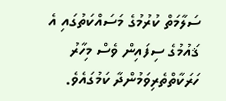ސަލާމަތް ކުރުމުގެ މަސައްކަތުގައި އެ ޤައުމުގެ ސިފައިން ވެސް މިހާރު ހަރަކާތްތެރިވަމުންދާ ކަމުގައެވެ.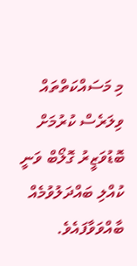މި މަސައްކަތްތައް ވިލަރެސް ކުރުމަށް ބޮޑުވަޒީރު ގޮލޯބް ވަނީ ކުއްލި ބައްދަލުވުމެއް ބާއްވަވާފައެވެ.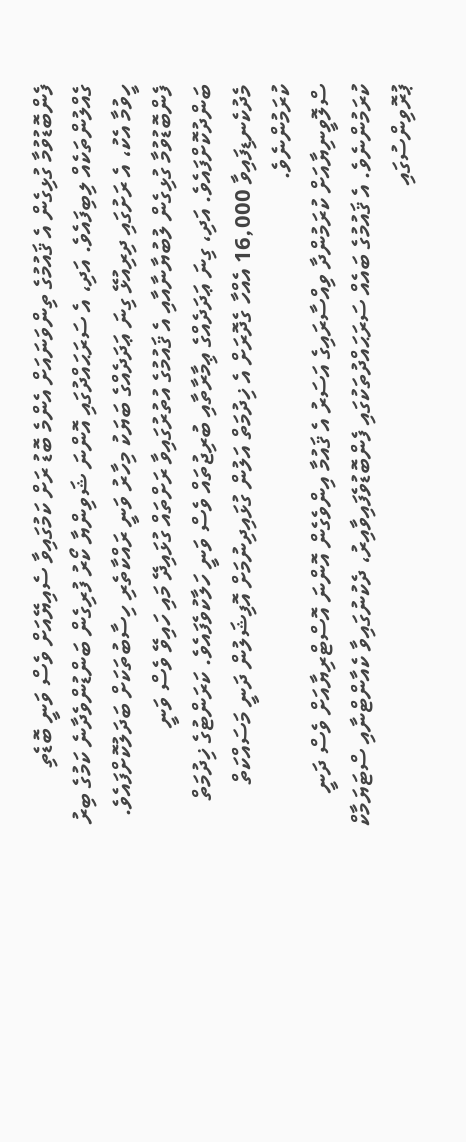ފެންބޮޑުވުމާ ގުޅިގެން އެ ޤައުމުގެ ތިންވަނައަށް އެންމެ ބޮޑު ރަށް ކަމުގައިވާ ސެއިޔޭއަށް ވެސް ވަނީ ބޮޑެތި ގެއްލުންތަކެއް ލިބިފައެވެ. އަދި، އެ ސަރަޙައްދުގައި އޮންނަ ޝަވިންޔާ ކޯރު ފުރިގެން ބަންޑުންވެދާނެ ކަމުގެ ބިރު ހީވުމާ އެކު، އެ ރަށުގައި ދިރިއުޅޭ ގިނަ ޢަދަދެއްގެ ބަޔަކު މިހާރު ވަނީ ރައްކާތެރި ހިސާބުތަކަށް ބަދަލުކޮށްފައެވެ.
ފެންބޮޑުވުމާ ގުޅިގެން ލުބުޔާނާއާއި އެ ޤައުމުގެ އުތުރުގައިވާ ރަށްތައް ގުޅައިދޭ މައި ހައިވޭ ވެސް ވަނީ ބަންދުކޮށްފައެވެ. އަދި، ގިނަ ޢަދަދެއްގެ ޢިމާރާތާއި ބުރިޖުތައް ވެސް ވަނީ ހަލާކުވެފައެވެ. ކަރަންޓުގެ ޚިދުމަތް މެދުކެނޑިފައިވާ 16,000 އެއްހާ ގެދޮރަށް އެ ޚިދުމަތް އަލުން ގުޅައިދިނުމަށް އޮފިޝަލުން ދަނީ މަސައްކަތް ކުރަމުންނެވެ.
ސްލޮވީނިޔާއަށް ކުރަމުންދާ ވިއްސާރައިގެ އަސަރު އެ ޤައުމާ އިންވެގެން އޮންނަ އޮސްޓްރިޔާއަށް ވެސް ދަނީ ކުރަމުންނެވެ. އެ ޤައުމުގެ ބައެއް ސަރަޙައްދުތަކުގައި ފެންބޮޑުވެފައިވާއިރު، ދެކުނުގައިވާ ކެއާންޓްނާއި ސްޓަޔަމާކް ޕުރޮވިންސުގައި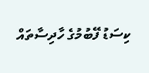ކިސަޑު ފޭބުމުގެ ހާދިސާތައް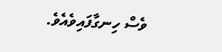ވެސް ހިނގާފައިވެއެވެ.